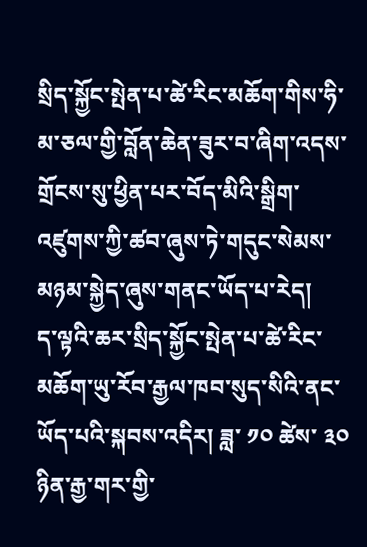སྲིད་སྐྱོང་སྤེན་པ་ཚེ་རིང་མཆོག་གིས་ཧི་མ་ཅལ་གྱི་བློན་ཆེན་ཟུར་བ་ཞིག་འདས་གྲོངས་སུ་ཕྱིན་པར་བོད་མིའི་སྒྲིག་འཛུགས་ཀྱི་ཚབ་ཞུས་ཏེ་གདུང་སེམས་མཉམ་སྐྱེད་ཞུས་གནང་ཡོད་པ་རེད།
ད་ལྟའི་ཆར་སྲིད་སྐྱོང་སྤེན་པ་ཚེ་རིང་མཆོག་ཡུ་རོབ་རྒྱལ་ཁབ་སུད་སིའི་ནང་ཡོད་པའི་སྐབས་འདིར། ཟླ་ ༡༠ ཚེས་ ༣༠ ཉིན་རྒྱ་གར་གྱི་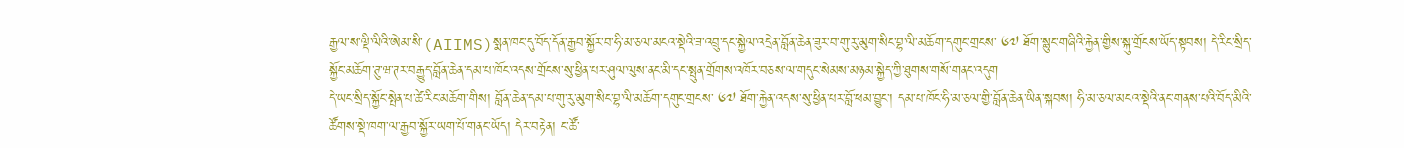རྒྱལ་ས་ལྡི་ལིའི་ཨེམ་སི་(AIIMS)སྨན་ཁང་དུ་བོད་དོན་རྒྱབ་སྐྱོར་བ་ཧི་མ་ཅལ་མངའ་སྡེའི་ཟ་འབྲུ་དང་སྐྱེལ་འདྲེན་བློན་ཆེན་ཟུར་བ་གུ་རུ་མུག་སིང་བྷ་ལི་མཆོག་དགུང་གྲངས་ ༦༧ ཐོག་སྙུང་གཞིའི་རྐྱེན་གྱིས་སྐུ་གྲོངས་ཡོད་སྟབས། དེ་རིང་སྲིད་སྐྱོང་མཆོག་ཊུ་ཝ་ཊར་བརྒྱུད་བློན་ཆེན་དམ་པ་ཁོང་འདས་གྲོངས་སུ་ཕྱིན་པར་ཤུལ་ལུས་ནང་མི་དང་སྤུན་གྲོགས་འཁོར་བཅས་ལ་གདུང་སེམས་མཉམ་སྐྱེད་ཀྱི་ཐུགས་གསོ་གནང་འདུག
དེ་ཡང་སྲིད་སྐྱོང་སྤེན་པ་ཚེ་རིང་མཆོག་གིས། བློན་ཆེན་དམ་པ་གུ་རུ་མུག་སིང་བྷ་ལི་མཆོག་དགུང་གྲངས་ ༦༧ ཐོག་རྐྱེན་འདས་སུ་ཕྱིན་པར་བློ་ཕམ་བྱུང་། དམ་པ་ཁོང་ཧི་མ་ཅལ་གྱི་བློན་ཆེན་ཡིན་སྐབས། ཧི་མ་ཅལ་མངའ་སྡེའི་ནང་གནས་པའི་བོད་མིའི་ཚོགས་སྡེ་ཁག་ལ་རྒྱབ་སྐྱོར་ཡག་པོ་གནང་ཡོད། དེར་བརྟེན། ང་ཚོ་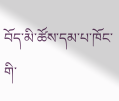བོད་མི་ཚོས་དམ་པ་ཁོང་གི་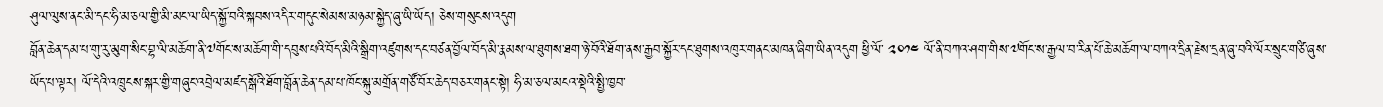ཤུལ་ལུས་ནང་མི་དང་ཧི་མ་ཅལ་གྱི་མི་མང་ལ་ཡིད་སྐྱོ་བའི་སྐབས་འདིར་གདུང་སེམས་མཉམ་སྐྱེད་ཞུ་ཡི་ཡོད། ཅེས་གསུངས་འདུག
བློན་ཆེན་དམ་པ་གུ་རུ་མུག་སིང་བྷ་ལི་མཆོག་ནི་༧གོང་ས་མཆོག་གི་དབུས་པའི་བོད་མིའི་སྒྲིག་འཛུགས་དང་བཙན་བྱོལ་བོད་མི་རྣམས་ལ་ཐུགས་ཐག་ཉེ་བོའི་ཐོག་ནས་རྒྱབ་སྐྱོར་དང་ཐུགས་འཁུར་གནང་མཁན་ཞིག་ཡིན་འདུག ཕྱི་ལོ་ ༢༠༡༤ ལོ་ནི་བཀའ་ཤག་གིས་༧གོང་ས་རྒྱལ་བ་རིན་པོ་ཆེ་མཆོག་ལ་བཀའ་དྲིན་རྗེས་དྲན་ཞུ་བའི་ལོར་སྲུང་གཙི་ཞུས་ཡོད་པ་ལྟར། ལོ་དེའི་འཁྲུངས་སྐར་གྱི་གཞུང་འབྲེལ་མཛད་སྒོའི་ཐོག་བློན་ཆེན་དམ་པ་ཁོང་སྐུ་མགྲོན་གཙོ་བོར་ཆེད་བཅར་གནང་སྟེ། ཧི་མ་ཅལ་མངའ་སྡེའི་སྤྱི་ཁྱབ་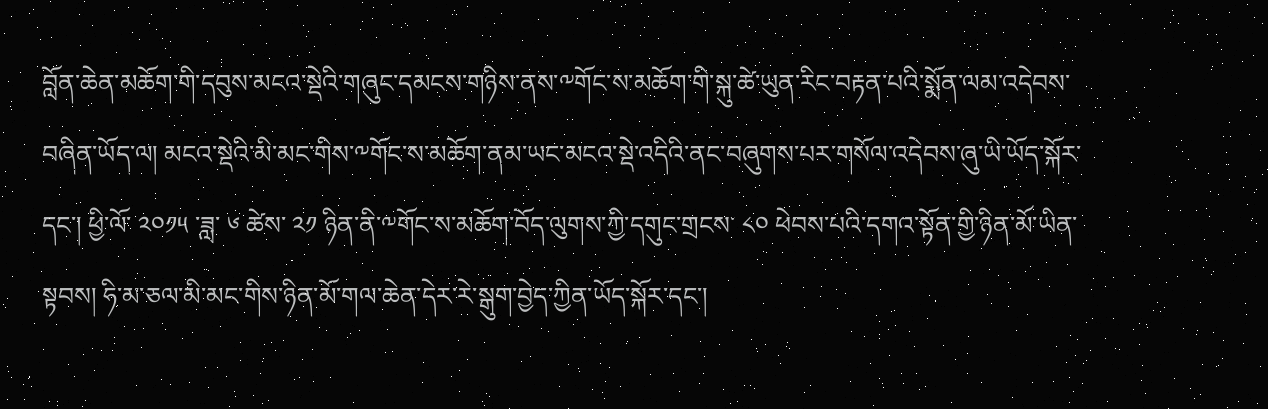བློན་ཆེན་མཆོག་གི་དབུས་མངའ་སྡེའི་གཞུང་དམངས་གཉིས་ནས་༸གོང་ས་མཆོག་གི་སྐུ་ཚེ་ཡུན་རིང་བརྟན་པའི་སྨོན་ལམ་འདེབས་བཞིན་ཡོད་ལ། མངའ་སྡེའི་མི་མང་གིས་༸གོང་ས་མཆོག་ནམ་ཡང་མངའ་སྡེ་འདིའི་ནང་བཞུགས་པར་གསོལ་འདེབས་ཞུ་ཡི་ཡོད་སྐོར་དང་། ཕྱི་ལོ་ ༢༠༡༥ ་ཟླ་ ༦ ཚེས་ ༢༡ ཉིན་ནི་༸གོང་ས་མཆོག་བོད་ལུགས་ཀྱི་དགུང་གྲངས་ ༨༠ ཕེབས་པའི་དགའ་སྟོན་གྱི་ཉིན་མོ་ཡིན་སྟབས། ཧི་མ་ཅལ་མི་མང་གིས་ཉིན་མོ་གལ་ཆེན་དེར་རེ་སྒུག་བྱེད་ཀྱིན་ཡོད་སྐོར་དང་།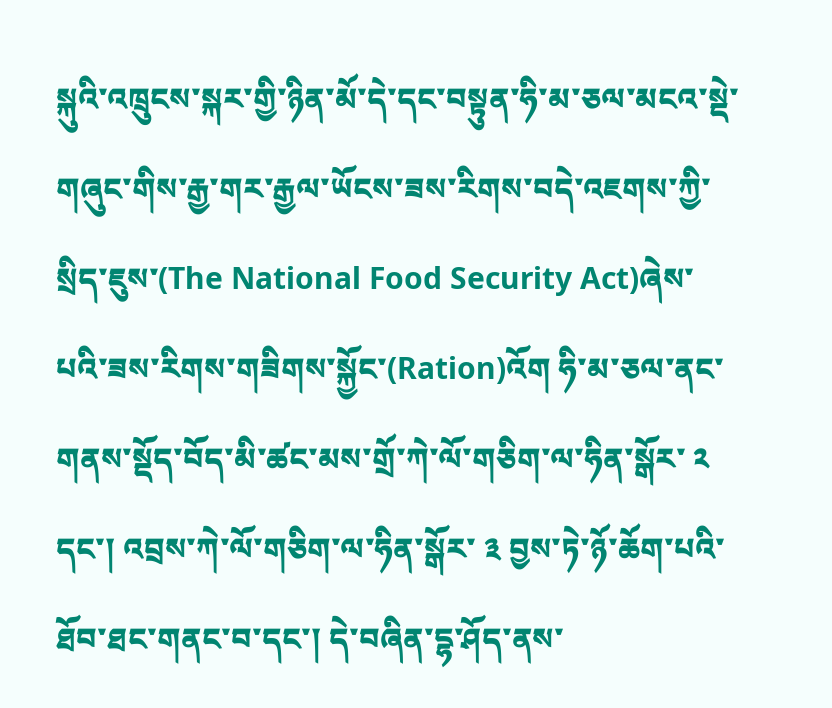སྐུའི་འཁྲུངས་སྐར་གྱི་ཉིན་མོ་དེ་དང་བསྟུན་ཧི་མ་ཅལ་མངའ་སྡེ་གཞུང་གིས་རྒྱ་གར་རྒྱལ་ཡོངས་ཟས་རིགས་བདེ་འཇགས་ཀྱི་སྲིད་ཇུས་(The National Food Security Act)ཞེས་པའི་ཟས་རིགས་གཟིགས་སྐྱོང་(Ration)འོག ཧི་མ་ཅལ་ནང་གནས་སྡོད་བོད་མི་ཚང་མས་གྲོ་ཀེ་ལོ་གཅིག་ལ་ཧིན་སྒོར་ ༢ དང་། འབྲས་ཀེ་ལོ་གཅིག་ལ་ཧིན་སྒོར་ ༣ བྱས་ཏེ་ཉོ་ཆོག་པའི་ཐོབ་ཐང་གནང་བ་དང་། དེ་བཞིན་དྷ་ཤོད་ནས་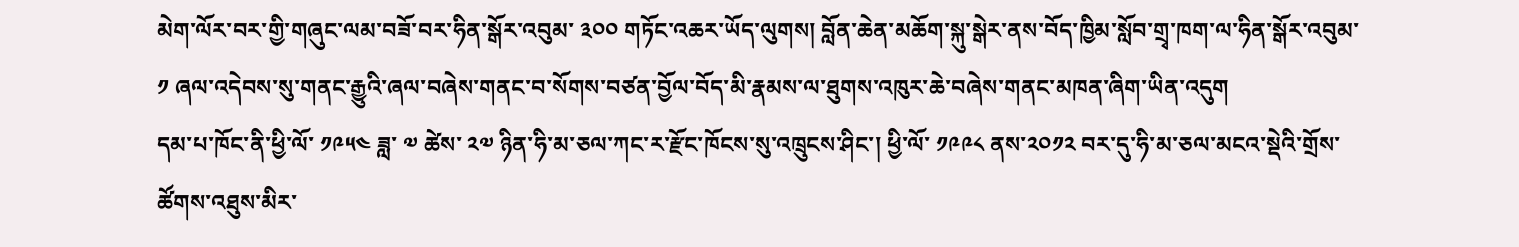མེག་ལོར་བར་གྱི་གཞུང་ལམ་བཟོ་བར་ཧིན་སྒོར་འབུམ་ ༣༠༠ གཏོང་འཆར་ཡོད་ལུགས། བློན་ཆེན་མཆོག་སྐུ་སྒེར་ནས་བོད་ཁྱིམ་སློབ་གྲྭ་ཁག་ལ་ཧིན་སྒོར་འབུམ་ ༡ ཞལ་འདེབས་སུ་གནང་རྒྱུའི་ཞལ་བཞེས་གནང་བ་སོགས་བཙན་བྱོལ་བོད་མི་རྣམས་ལ་ཐུགས་འཁུར་ཆེ་བཞེས་གནང་མཁན་ཞིག་ཡིན་འདུག
དམ་པ་ཁོང་ནི་ཕྱི་ལོ་ ༡༩༥༤ ཟླ་ ༧ ཚེས་ ༢༧ ཉིན་ཧི་མ་ཅལ་ཀང་ར་རྫོང་ཁོངས་སུ་འཁྲུངས་ཤིང་། ཕྱི་ལོ་ ༡༩༩༨ ནས་༢༠༡༢ བར་དུ་ཧི་མ་ཅལ་མངའ་སྡེའི་གྲོས་ཚོགས་འཐུས་མིར་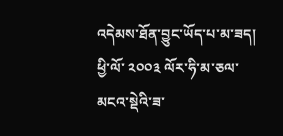འདེམས་ཐོན་བྱུང་ཡོད་པ་མ་ཟད། ཕྱི་ལོ་ ༢༠༠༣ ལོར་ཧི་མ་ཅལ་མངའ་སྡེའི་ཟ་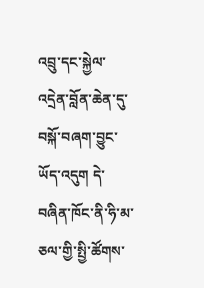འབྲུ་དང་སྐྱེལ་འདྲེན་བློན་ཆེན་དུ་བསྐོ་བཞག་བྱུང་ཡོད་འདུག དེ་བཞིན་ཁོང་ནི་ཧི་མ་ཅལ་གྱི་སྤྱི་ཚོགས་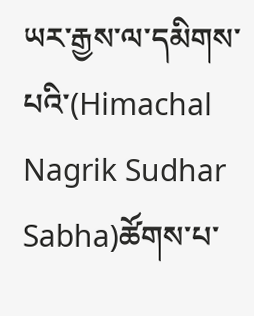ཡར་རྒྱས་ལ་དམིགས་པའི་(Himachal Nagrik Sudhar Sabha)ཚོགས་པ་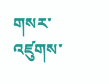གསར་འཛུགས་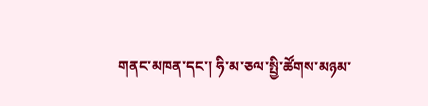གནང་མཁན་དང་། ཧི་མ་ཅལ་སྤྱི་ཚོགས་མཉམ་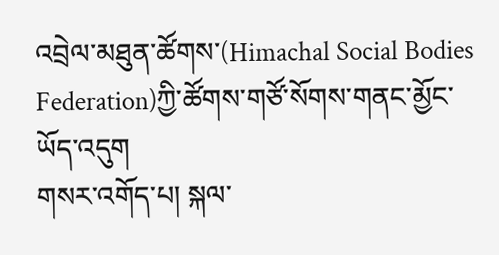འབྲེལ་མཐུན་ཚོགས་(Himachal Social Bodies Federation)ཀྱི་ཚོགས་གཙོ་སོགས་གནང་མྱོང་ཡོད་འདུག
གསར་འགོད་པ། སྐལ་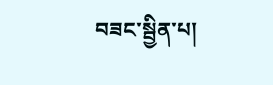བཟང་སྦྱིན་པ།